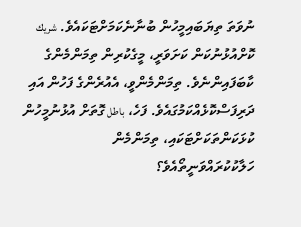ނުވަތަ ތިޔަބައިމީހުން ބުނާނެކަމަށްޓަކައެވެ. شريك ކޮށްއުޅުނުކަން ކަށަވަރީ، މީގެކުރިން ތިމަންމެންގެ ކާބަފައިންނެވެ. ތިމަންމެންވީ، އެއުރެންގެ ފަހުން އައި ދަރިފަސްކޮޅެއްކަމުގައެވެ. ފަހެ، باطل ގޮތަށް އުޅުނުމީހުން ކުޅަކަންތަކަށްޓަކައި، ތިމަންމެން ހަލާކުކުރައްވަނީތޯއެވެ؟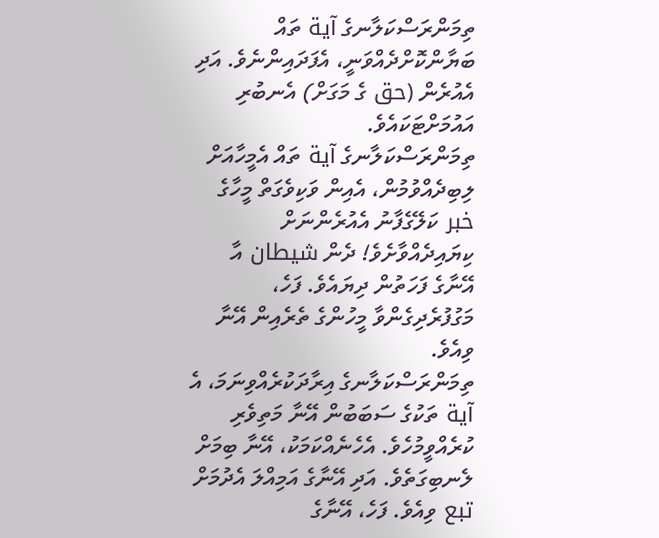ތިމަންރަސްކަލާނގެ آية ތައް ބަޔާންކޮށްދެއްވަނީ، އެފަދައިންނެވެ. އަދި އެއުރެން (حق ގެ މަގަށް) އެނބުރި އައުމަށްޓަކައެވެ.
ތިމަންރަސްކަލާނގެ آية ތައް އެމީހާއަށް ލިބިދެއްވުމުން، އެއިން ވަކިވެގަތް މީހާގެ خبر ކަލޭގެފާނު އެއުރެންނަށް ކިޔައިދެއްވާށެވެ! ދެން شيطان އާ އޭނާގެ ފަހަތުން ދިޔައެވެ. ފަހެ، މަގުފުރެދިގެންވާ މީހުންގެ ތެރެއިން އޭނާ ވިއެވެ.
ތިމަންރަސްކަލާނގެ އިރާދަކުރެއްވިނަމަ، އެ آية ތަކުގެ ސަބަބުން އޭނާ މަތިވެރި ކުރެއްވީމުހެވެ. އެހެނެއްކަމަކު، އޭނާ ބިމަށް ލެނބިގަތެވެ. އަދި އޭނާގެ އަމިއްލަ އެދުމަށް تبع ވިއެވެ. ފަހެ، އޭނާގެ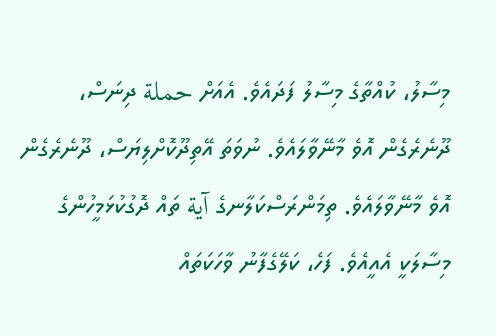މިސާލު، ކުއްތާގެ މިސާލު ފަދައެވެ. އެއަށް حملة ދިނަސް، ދޫނެރެގެން އޮވެ މާނޭވާލައެވެ. ނުވަތަ އޭތިދޫކޮށްލިޔަސް، ދޫނެރެގެން އޮވެ މާނޭވާލައެވެ. ތިމަންރަސްކަލާނގެ آية ތައް ދޮގުކުޅަމީހުންގެ މިސާލަކީ އެއީއެވެ. ފަހެ، ކަލޭގެފާނު ވާހަކަތައް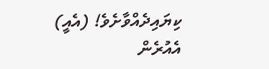ކިޔައިދެއްވާށެވެ! (އެއީ) އެއުރެން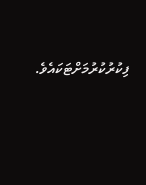ފިކުރުކުރުމަށްޓަކައެވެ.